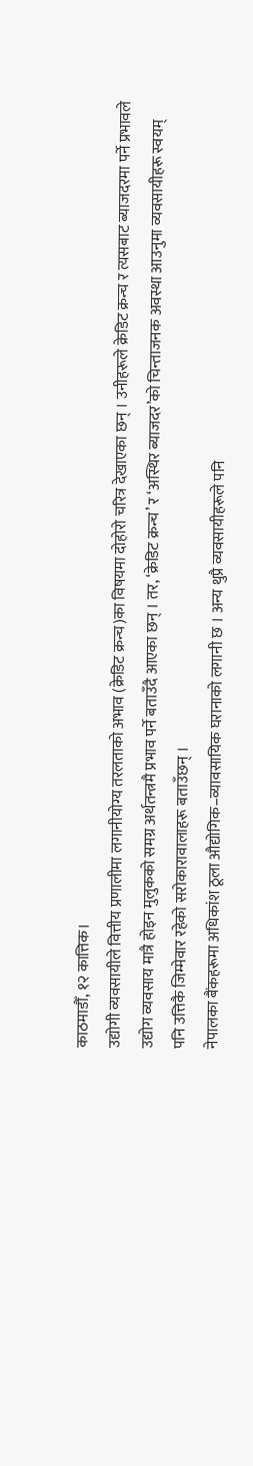काठमाडौँ, १२ कात्तिक।
उद्योगी व्यवसायीले वित्तीय प्रणालीमा लगानीयोग्य तरलताको अभाव (क्रेडिट क्रन्च)का विषयमा दोहोरो चरित्र देखाएका छन् । उनीहरूले क्रेडिट क्रन्च र त्यसबाट ब्याजदरमा पर्ने प्रभावले उद्योग व्यवसाय मात्रै होइन मुलुकको समग्र अर्थतन्त्रमै प्रभाव पर्ने बताउँदै आएका छन् । तर, ‘क्रेडिट क्रन्च’ र ‘अस्थिर ब्याजदर’को चिन्ताजनक अवस्था आउनुमा व्यवसायीहरू स्वयम् पनि उत्तिकै जिम्मेवार रहेको सरोकारावालाहरू बताउँछन् ।
नेपालका बैंकहरूमा अधिकांश ठूला औद्योगिक–व्यावसायिक घरानाको लगानी छ । अन्य थुप्रै व्यवसायीहरूले पनि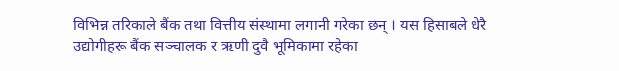विभिन्न तरिकाले बैंक तथा वित्तीय संस्थामा लगानी गरेका छन् । यस हिसाबले धेरै उद्योगीहरू बैंक सञ्चालक र ऋणी दुवै भूमिकामा रहेका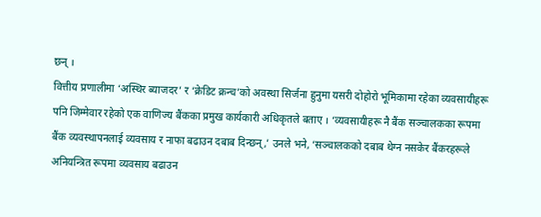छन् ।
वित्तीय प्रणालीमा ‘अस्थिर ब्याजदर’ र ‘क्रेडिट क्रन्च’को अवस्था सिर्जना हुनुमा यसरी दोहोरो भूमिकामा रहेका व्यवसायीहरू पनि जिम्मेवार रहेको एक वाणिज्य बैंकका प्रमुख कार्यकारी अधिकृतले बताए । ‘व्यवसायीहरू नै बैंक सञ्चालकका रूपमा बैंक व्यवस्थापनलाई व्यवसाय र नाफा बढाउन दबाब दिन्छन्,’ उनले भने, ‘सञ्चालकको दबाब थेग्न नसकेर बैंकरहरूले अनियन्त्रित रूपमा व्यवसाय बढाउन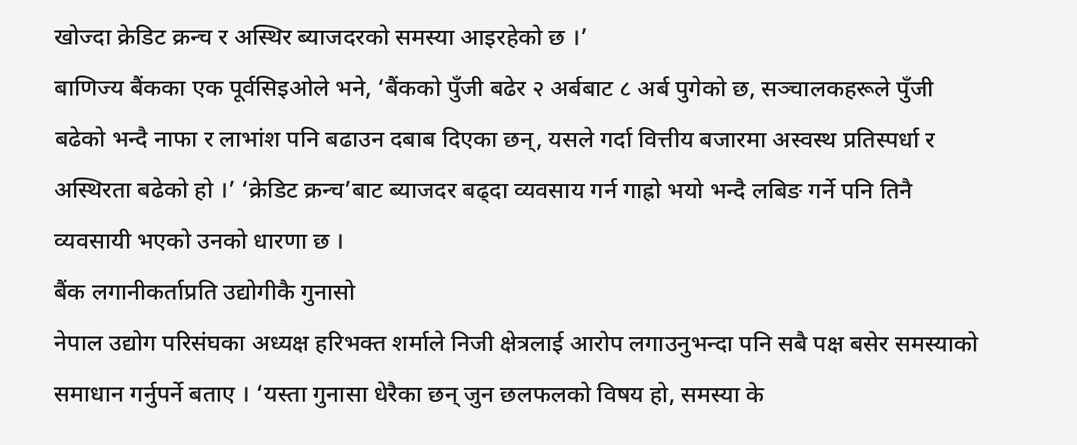खोज्दा क्रेडिट क्रन्च र अस्थिर ब्याजदरको समस्या आइरहेको छ ।’
बाणिज्य बैंकका एक पूर्वसिइओले भने, ‘बैंकको पुँजी बढेर २ अर्बबाट ८ अर्ब पुगेको छ, सञ्चालकहरूले पुँजी बढेको भन्दै नाफा र लाभांश पनि बढाउन दबाब दिएका छन्, यसले गर्दा वित्तीय बजारमा अस्वस्थ प्रतिस्पर्धा र अस्थिरता बढेको हो ।’ ‘क्रेडिट क्रन्च’बाट ब्याजदर बढ्दा व्यवसाय गर्न गाह्रो भयो भन्दै लबिङ गर्ने पनि तिनै व्यवसायी भएको उनको धारणा छ ।
बैंक लगानीकर्ताप्रति उद्योगीकै गुनासो
नेपाल उद्योग परिसंघका अध्यक्ष हरिभक्त शर्माले निजी क्षेत्रलाई आरोप लगाउनुभन्दा पनि सबै पक्ष बसेर समस्याको समाधान गर्नुपर्ने बताए । ‘यस्ता गुनासा धेरैका छन् जुन छलफलको विषय हो, समस्या के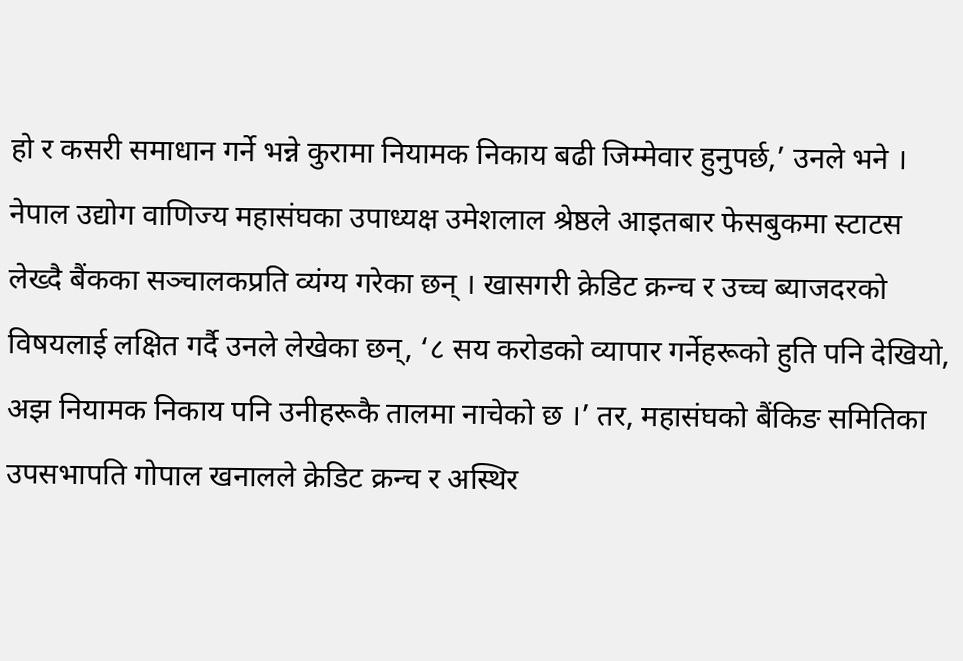हो र कसरी समाधान गर्ने भन्ने कुरामा नियामक निकाय बढी जिम्मेवार हुनुपर्छ,’ उनले भने । नेपाल उद्योग वाणिज्य महासंघका उपाध्यक्ष उमेशलाल श्रेष्ठले आइतबार फेसबुकमा स्टाटस लेख्दै बैंकका सञ्चालकप्रति व्यंग्य गरेका छन् । खासगरी क्रेडिट क्रन्च र उच्च ब्याजदरको विषयलाई लक्षित गर्दै उनले लेखेका छन्, ‘८ सय करोडको व्यापार गर्नेहरूको हुति पनि देखियो, अझ नियामक निकाय पनि उनीहरूकै तालमा नाचेको छ ।’ तर, महासंघको बैंकिङ समितिका उपसभापति गोपाल खनालले क्रेडिट क्रन्च र अस्थिर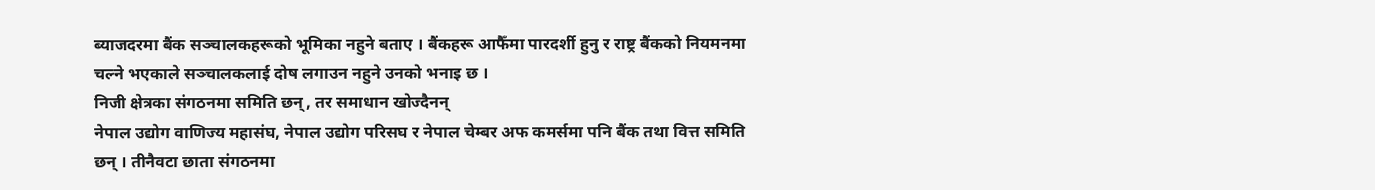ब्याजदरमा बैंक सञ्चालकहरूको भूमिका नहुने बताए । बैंकहरू आफैँमा पारदर्शी हुनु र राष्ट्र बैंकको नियमनमा चल्ने भएकाले सञ्चालकलाई दोष लगाउन नहुने उनको भनाइ छ ।
निजी क्षेत्रका संगठनमा समिति छन्, तर समाधान खोज्दैनन्
नेपाल उद्योग वाणिज्य महासंघ, नेपाल उद्योग परिसघ र नेपाल चेम्बर अफ कमर्समा पनि बैंक तथा वित्त समिति छन् । तीनैवटा छाता संगठनमा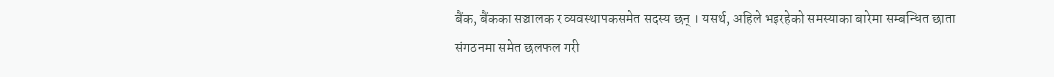बैंक, बैंकका सञ्चालक र व्यवस्थापकसमेत सदस्य छन् । यसर्थ, अहिले भइरहेको समस्याका बारेमा सम्बन्धित छाता संगठनमा समेत छलफल गरी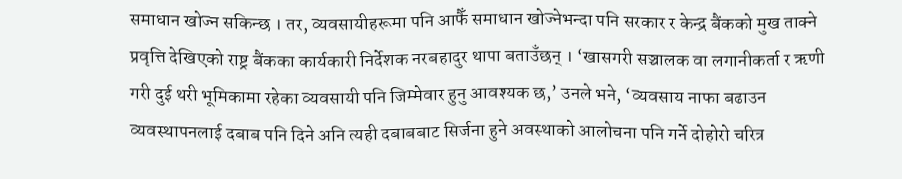समाधान खोज्न सकिन्छ । तर, व्यवसायीहरूमा पनि आफैँ समाधान खोज्नेभन्दा पनि सरकार र केन्द्र बैंकको मुख ताक्ने प्रवृत्ति देखिएको राष्ट्र बैंकका कार्यकारी निर्देशक नरबहादुर थापा बताउँछन् । ‘खासगरी सञ्चालक वा लगानीकर्ता र ऋणी गरी दुई थरी भूमिकामा रहेका व्यवसायी पनि जिम्मेवार हुनु आवश्यक छ,’ उनले भने, ‘व्यवसाय नाफा बढाउन व्यवस्थापनलाई दबाब पनि दिने अनि त्यही दबाबबाट सिर्जना हुने अवस्थाको आलोचना पनि गर्ने दोहोरो चरित्र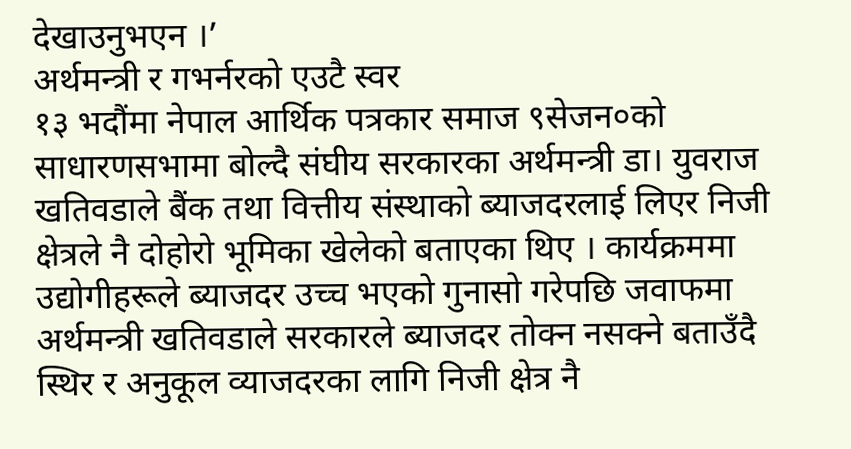देखाउनुभएन ।’
अर्थमन्त्री र गभर्नरको एउटै स्वर
१३ भदौंमा नेपाल आर्थिक पत्रकार समाज ९सेजन०को साधारणसभामा बोल्दै संघीय सरकारका अर्थमन्त्री डा। युवराज खतिवडाले बैंक तथा वित्तीय संस्थाको ब्याजदरलाई लिएर निजी क्षेत्रले नै दोहोरो भूमिका खेलेको बताएका थिए । कार्यक्रममा उद्योगीहरूले ब्याजदर उच्च भएको गुनासो गरेपछि जवाफमा अर्थमन्त्री खतिवडाले सरकारले ब्याजदर तोक्न नसक्ने बताउँदै स्थिर र अनुकूल व्याजदरका लागि निजी क्षेत्र नै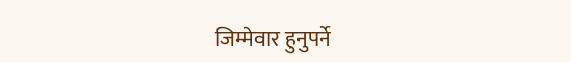जिम्मेवार हुनुपर्ने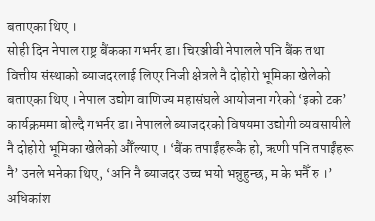बताएका थिए ।
सोही दिन नेपाल राष्ट्र बैंकका गभर्नर डा। चिरञ्जीवी नेपालले पनि बैंक तथा वित्तीय संस्थाको ब्याजदरलाई लिएर निजी क्षेत्रले नै दोहोरो भूमिका खेलेको बताएका थिए । नेपाल उद्योग वाणिज्य महासंघले आयोजना गरेको ‘इको टक’ कार्यक्रममा बोल्दै गभर्नर डा। नेपालले ब्याजदरको विषयमा उद्योगी व्यवसायीले नै दोहोरो भूमिका खेलेको औँल्याए । ‘बैंक तपाईंहरूकै हो, ऋणी पनि तपाईंहरू नै’ उनले भनेका थिए, ‘अनि नै ब्याजदर उच्च भयो भन्नुहुन्छ, म के भनैँ रु ।’ अधिकांश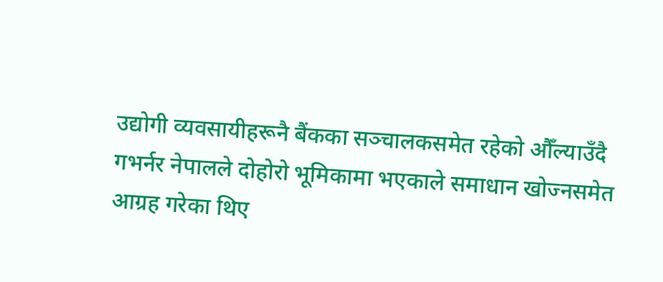उद्योगी व्यवसायीहरूनै बैंकका सञ्चालकसमेत रहेको औँल्याउँदै गभर्नर नेपालले दोहोरो भूमिकामा भएकाले समाधान खोज्नसमेत आग्रह गरेका थिए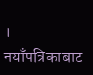। नयाँपत्रिकाबाट